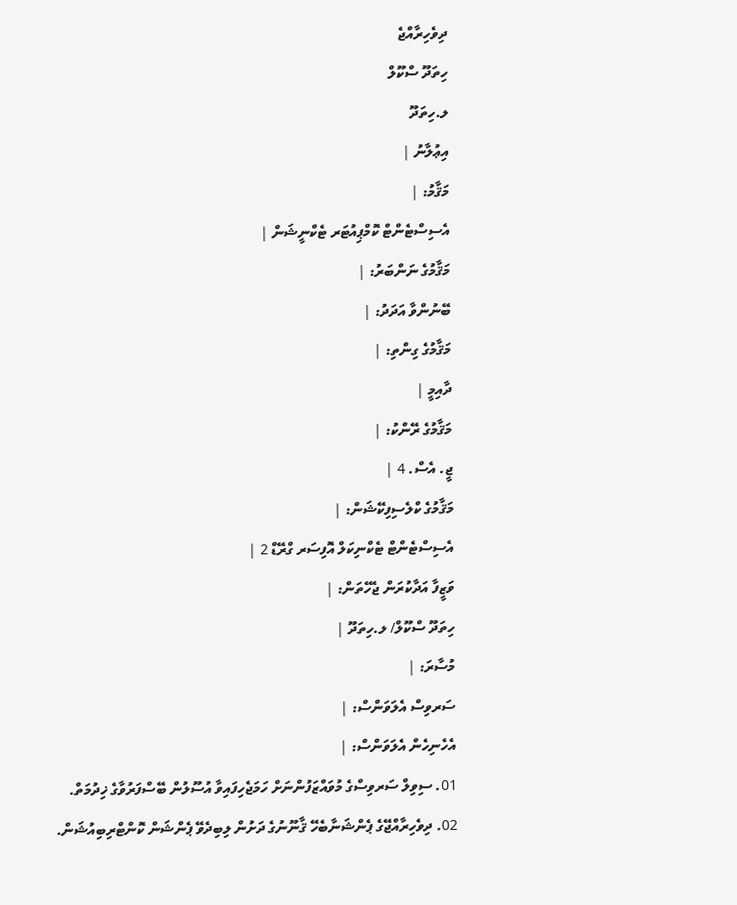ދިވެހިރާއްޖެ
ހިތަދޫ ސްކޫލް
ލ.ހިތަދޫ
އިޢުލާނު |
މަޤާމު: |
އެސިސްޓެންޓް ކޮމްޕިއުޓަރ ޓެކްނީޝަން |
މަޤާމުގެ ނަންބަރު: |
ބޭނުންވާ އަދަދު: |
މަޤާމުގެ ގިންތި: |
ދާއިމީ |
މަޤާމުގެ ރޭންކު: |
ޖީ. އެސް. 4 |
މަޤާމުގެ ކްލެސިފިކޭޝަން: |
އެސިސްޓެންޓް ޓެކްނިކަލް އޮފިސަރ ގްރޭޑް 2 |
ވަޒީފާ އަދާކުރަން ޖެހޭތަން: |
ހިތަދޫ ސްކޫލް/ ލ.ހިތަދޫ |
މުސާރަ: |
ސަރވިސް އެލަވަންސް: |
އެހެނިހެން އެލަވަންސް: |
01. ސިވިލް ސަރވިސްގެ މުވައްޒަފުންނަށް ހަމަޖެހިފައިވާ އުސޫލުން ބޭސްފަރުވާގެ ޚިދުމަތް. 02. ދިވެހިރާއްޖޭގެ ޕެންޝަނާބެހޭ ޤާނޫނުގެ ދަށުން ލިބިދެވޭ ޕެންޝަން ކޮންޓްރިބިއުޝަން.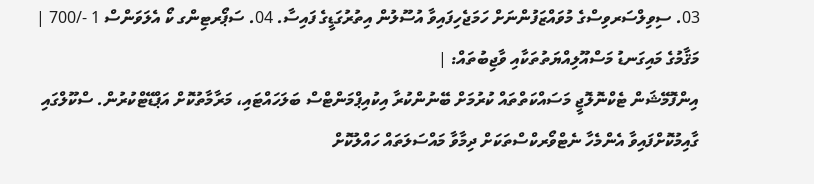03. ސިވިލްސަރވިސްގެ މުވައްޒަފުންނަށް ހަމަޖެހިފައިވާ އުސޫލުން އިތުރުގަޑީގެ ފައިސާ. 04. ސަޕޯރޓިންގ ކޯ އެލަވަންސް 1 -/700 |
މަޤާމުގެ މައިގަނޑު މަސްއޫލިއްޔަތުތަކާއި ވާޖިބުތައް: |
އިންފޮމޭޝަން ޓެކްނޮލޮޖީ މަސައްކަތްތައް ކުރުމަށް ބޭނުންކުރާ އިކުއިޕްމަންޓްސް ބަލަހައްޓައި، މަރާމާތުކޮށް އަޕްޑޭޓްކުރުން. ސްކޫލްގައި ގާއިމުކޮށްފައިވާ އެންމެހާ ނެޓްވޯރކްސްތަކަށް ދިމާވާ މައްސަލަތައް ހައްލުކޮށް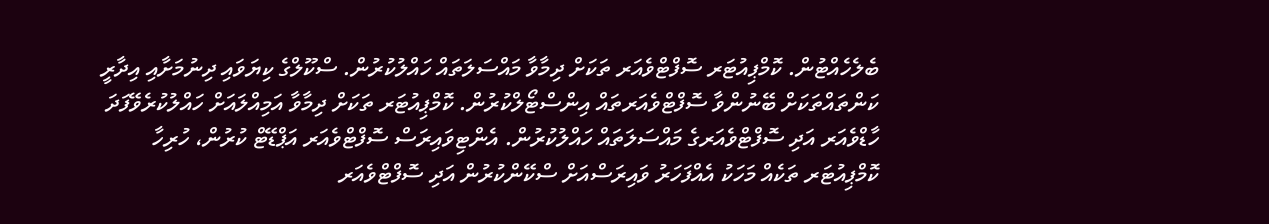ބެލެހެއްޓުން. ކޮމްޕިއުޓަރ ސޮފްޓްވެއަރ ތަކަށް ދިމާވާ މައްސަލަތައް ހައްލުކުރުން. ސްކޫލްގެ ކިޔަވައި ދިނުމަށާއި އިދާރީ ކަންތައްތަކަށް ބޭނުންވާ ސޮފްޓްވެއަރތައް އިންސްޓޯލްކުރުން. ކޮމްޕިއުޓަރ ތަކަށް ދިމާވާ އަމިއްލައަށް ހައްލުކުރެވޭފަދަ ހާޑްވެއަރ އަދި ސޮފްޓްވެއަރގެ މައްސަލަތައް ހައްލުކުރުން. އެންޓިވައިރަސް ސޮފްޓްވެއަރ އަޕްޑޭޓް ކުރުން، ހުރިހާ ކޮމްޕިއުޓަރ ތަކެއް މަހަކު އެއްފަހަރު ވައިރަސްއަށް ސްކޭންކުރުން އަދި ސޮފްޓްވެއަރ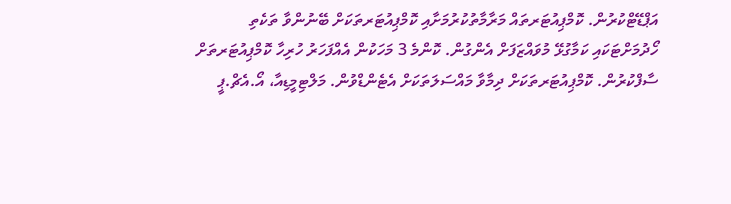އަޕްޑޭޓްކުރުން. ކޮމްޕިއުޓަރތައް މަރާމާތުކުރުމަށާއި ކޮމްޕިއުޓަރތަކަށް ބޭނުންވާ ތަކެތި ހޯދުމަށްޓަކައި ކަމާގުޅޭ މުވައްޒަފަށް އެންގުން. ކޮންމެ 3 މަހަކުން އެއްފަހަރު ހުރިހާ ކޮމްޕިއުޓަރތަށް ސާފްކުރުން. ކޮމްޕިއުޓަރތަކަށް ދިމާވާ މައްސަލަތަކަށް އެޓެންޑްވުން. މަލްޓިމީޑިއާ، އޯ.އެޗް.ޕީ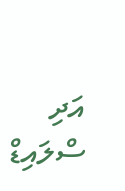އަދި ސްލައިޑް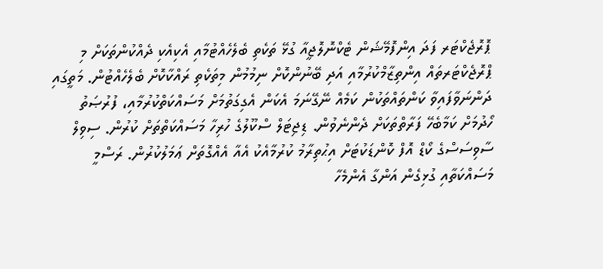ޕޮރޮޖެކްޓަރ ފަދަ އިންފޮމޭޝަން ޓެކްނޮލޮޖީއާ ގުޅޭ ތަކެތި ބެލެހެއްޓުމާއި އެކިއެކި ދެއްކުންތަކަށް މި ޕްރޮޖެކްޓަރތައް އިންތިޒާމްކުރުމާއި އަދި ބޭނުންކޮށް ނިމުމުން މިތަކެތި ރައްކާކޮށް ބެލެހެއްޓުން. މަތީގައި ދަންނަވާފައިވާ ކަންތައްތަކުން ކަމެއް ނޭގޭނަމަ އެކަން އެގިގަތުމަށް މަސައްކަތްކުރުމާއި، ފުރުޞަތު ހޯދުމަށް ކަމާބެހޭ ފަރާތްތަކަށް ދެންނެވުން. ޑިޖިޓަލް ސްކޫލުގެ ހުރިހާ މަސައްކަތްތަށް ކުރުން. ސިވިލް ސާވިސަސްގެ ކޯޑް އޮފް ކޮންޑަކުޓަށް އިޙުތިރާމު ކުރުމާއެކު އެއާ އެއްގޮތަށް ޢަމަލުކުރުން. ރަސްމީ މަސައްކަތާއި ގުޅިގެން އަންގާ އެންމެހާ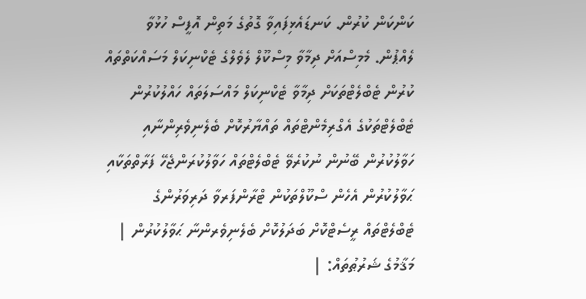ކަންކަން ކުރުން. ކަނޑައެޅިފައިވާ ގޮތުގެ މަތިން އޮފީސް ހުޅުވާ ލެއްޕުން. މެމިސްއަށް ދިމާވާ މިސްކޫލް ލެވެލްގެ ޓެކްނިކަލް މަސައްކަތްތައް ކުރުން ޓެބްލެޓްތަކަށް ދިމާވާ ޓެކްނިކަލް މައްސަލަތައް ހައްލުކުރުން ޓެބްލެޓްތަކުގެ އެގްރިމެންޓްތައް ތައްޔާރުކޮށް ބެލެނިވެރިންނާއި ހަވާލުކުރުން ބޭނުން ނުކުރެވޭ ޓެބްލެޓްތައް ހަވާލުކުރަންޖެހޭ ފަރާތްތަކާއި ޙަވާލުކުރުން އެހެން ސްކޫލްތަކުން ޓްރާންފަރވާ ދަރިވަރުންގެ ޓެބްލެޓްތައް ރީސެޓްކޮށް ބަދަލުކޮށް ބެލެނިވެރންނާ ޙަވާލުކުރުން |
މަޤާމުގެ ޝަރުޠުތައް: |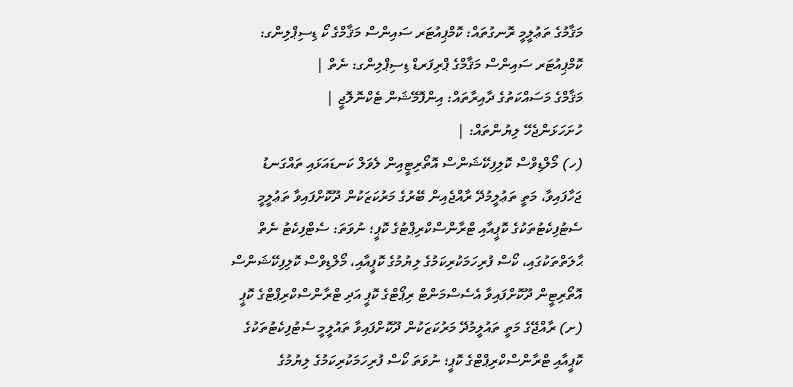މަޤާމުގެ ތަޢުލީމީ ރޮނގުތައް: ކޮމްޕިއުޓަރ ސައިންސް މަޤާމްގެ ކޯ ޑިސިޕްލިންގ: ކޮމްޕިއުޓަރ ސައިންސް މަޤާމްގެ ޕްރިފަރޑް ޑިސިޕްލިންގ: ނެތް |
މަޤާމްގެ މަސައްކަތުގެ ދާއިރާތައް: އިންފޮމޭޝަން ޓެކްނޮލޮޖީ |
ހުށަހަޅަންޖެހޭ ލިޔުންތައް: |
(ހ) މޯލްޑިވްސް ކޮލިފިކޭޝަންސް އޮތޯރިޓީއިން ލެވަލް ކަނޑައަޅައި ތައްގަނޑު ޖަހާފައިވާ، މަތީ ތަޢުލީމުދޭ ރާއްޖެއިން ބޭރުގެ މަރުކަޒަކުން ދޫކޮށްފައިވާ ތަޢުލީމީ ސެޓުފިކެޓުތަކުގެ ކޮޕީއާއި ޓްރާންސްކްރިޕްޓުގެ ކޮޕީ؛ ނުވަތަ: ސެޓްފިކެޓު ނެތް ޙާލަތްތަކުގައި، ކޯސް ފުރިހަމަކުރިކަމުގެ ލިޔުމުގެ ކޮޕީއާއި، މޯލްޑިވްސް ކޮލިފިކޭޝަންސް އޮތޯރިޓީން ދޫކޮށްފައިވާ އެސެސްމަންޓް ރިޕޯޓްގެ ކޮޕީ އަދި ޓްރާންސްކްރިޕްޓްގެ ކޮޕީ (ށ) ރާއްޖޭގެ މަތީ ތައުލީމުދޭ މަރުކަޒަކުން ދޫކޮށްފައިވާ ތައުލީމީ ސެޓުފިކެޓުތަކުގެ ކޮޕީއާއި ޓްރާންސްކްރިޕްޓްގެ ކޮޕީ؛ ނުވަތަ ކޯސް ފުރިހަމަކުރިކަމުގެ ލިޔުމުގެ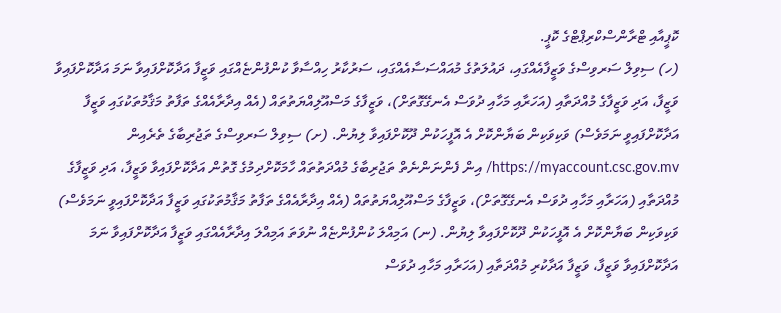ކޮޕީއާއި ޓްރާންސްކްރިޕްޓްގެ ކޮޕީ.
(ހ) ސިވިލް ސަރވިސްގެ ވަޒީފާއެއްގައި، ދައުލަތުގެ މުއައްސަސާއެއްގައި، ސަރުކާރު ހިއްސާވާ ކުންފުންޏެއްގައި ވަޒީފާ އަދާކޮށްފައިވާ ނަމަ އަދާކޮށްފައިވާ ވަޒީފާ، އަދި ވަޒީފާގެ މުއްދަތާއި (އަހަރާއި މަހާއި ދުވަސް އެނގޭގޮތަށް)، ވަޒީފާގެ މަސްއޫލިއްޔަތުތައް (އެއް އިދާރާއެއްގެ ތަފާތު މަޤާމުތަކުގައި ވަޒީފާ އަދާކޮށްފައިވީ ނަމަވެސް) ވަކިވަކިން ބަޔާންކޮށް އެ އޮފީހަކުން ދޫކޮށްފައިވާ ލިޔުން. (ށ) ސިވިލް ސަރވިސްގެ ތަޖުރިބާގެ ތެރެއިން https://myaccount.csc.gov.mv/ އިން ފެންނަންނެތް ތަޖުރިބާގެ މުއްދަތުތައް ހާމަކޮށްދިމުގެ ގޮތުން އަދާކޮށްފައިވާ ވަޒީފާ، އަދި ވަޒީފާގެ މުއްދަތާއި (އަހަރާއި މަހާއި ދުވަސް އެނގޭގޮތަށް)، ވަޒީފާގެ މަސްއޫލިއްޔަތުތައް (އެއް އިދާރާއެއްގެ ތަފާތު މަޤާމުތަކުގައި ވަޒީފާ އަދާކޮށްފައިވީ ނަމަވެސް) ވަކިވަކިން ބަޔާންކޮށް އެ އޮފީހަކުން ދޫކޮށްފައިވާ ލިޔުން. (ނ) އަމިއްލަ ކުންފުންޏެއް ނުވަތަ އަމިއްލަ އިދާރާއެއްގައި ވަޒީފާ އަދާކޮށްފައިވާ ނަމަ އަދާކޮށްފައިވާ ވަޒީފާ، ވަޒީފާ އަދާކުރި މުއްދަތާއި (އަހަރާއި މަހާއި ދުވަސް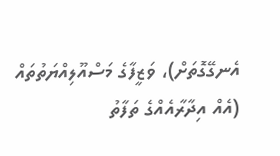އެނގޭގޮތަށް)، ވަޒީފާގެ މަސްއޫލިއްޔަތުތައް (އެއް އިދާރާއެއްގެ ތަފާތު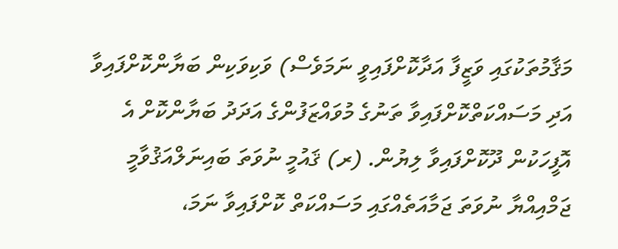މަޤާމުތަކުގައި ވަޒީފާ އަދާކޮށްފައިވީ ނަމަވެސް) ވަކިވަކިން ބަޔާންކޮށްފައިވާ އަދި މަސައްކަތްކޮށްފައިވާ ތަނުގެ މުވައްޒަފުންގެ އަދަދު ބަޔާންކޮށް އެ އޮފީހަކުން ދޫކޮށްފައިވާ ލިޔުން. (ރ) ޤައުމީ ނުވަތަ ބައިނަލްއަޤުވާމީ ޖަމްއިއްޔާ ނުވަތަ ޖަމާއަތެއްގައި މަސައްކަތް ކޮށްފައިވާ ނަމަ،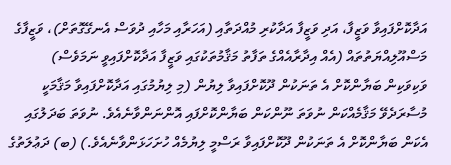އަދާކޮށްފައިވާ ވަޒީފާ، އަދި ވަޒީފާ އަދާކުރި މުއްދަތާއި (އަހަރާއި މަހާއި ދުވަސް އެނގޭގޮތަށް)، ވަޒީފާގެ މަސްއޫލިއްޔަތުތައް (އެއް އިދާރާއެއްގެ ތަފާތު މަޤާމުތަކުގައި ވަޒީފާ އަދާކޮށްފައިވީ ނަމަވެސް) ވަކިވަކިން ބަޔާންކޮށް އެ ތަނަކުން ދޫކޮށްފައިވާ ލިޔުން (މި ލިޔުމުގައި އަދާކޮށްފައިވާ މަޤާމަކީ މުސާރަދެވޭ މަޤާމެއްކަން ނުވަތަ ނޫންކަން ބަޔާންކޮށްފައި އޮންނަންވާނެއެވެ. ނުވަތަ ބަދަލުގައި އެކަން ބަޔާންކޮށް އެ ތަނަކުން ދޫކޮށްފައިވާ ރަސްމީ ލިޔުމެއް ހުށަހަޅަންވާނެއެވެ.) (ބ) ދަޢުލަތުގެ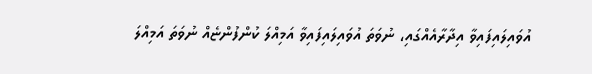އުވައިލައިފައިވާ އިދާރާއެއްގައި، ނުވަތަ އުވައިލައިފައިވާ އަމިއްލަ ކުންފުންޏެއް ނުވަތަ އަމިއްލަ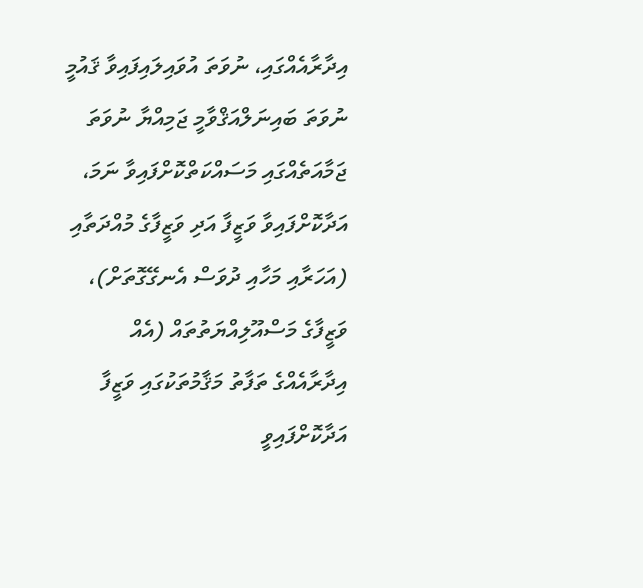އިދާރާއެއްގައި، ނުވަތަ އުވައިލައިފައިވާ ޤައުމީ ނުވަތަ ބައިނަލްއަޤްވާމީ ޖަމިއްޔާ ނުވަތަ ޖަމާއަތެއްގައި މަސައްކަތްކޮށްފައިވާ ނަމަ، އަދާކޮށްފައިވާ ވަޒީފާ އަދި ވަޒީފާގެ މުއްދަތާއި (އަހަރާއި މަހާއި ދުވަސް އެނގޭގޮތަށް)، ވަޒީފާގެ މަސްއޫލިއްޔަތުތައް (އެއް އިދާރާއެއްގެ ތަފާތު މަޤާމުތަކުގައި ވަޒީފާ އަދާކޮށްފައިވީ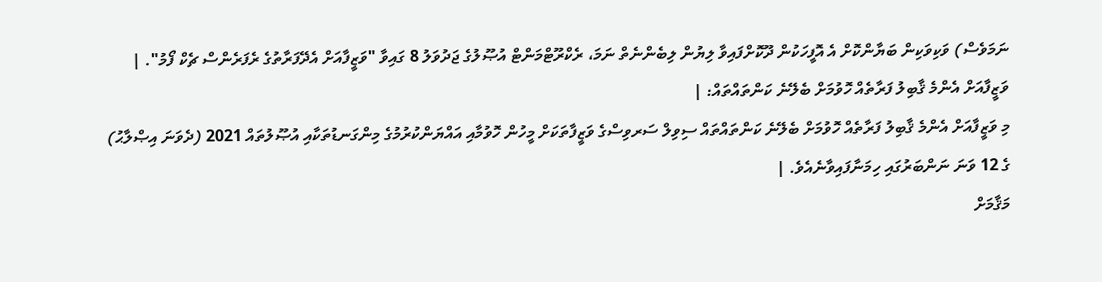ނަމަވެސް) ވަކިވަކިން ބަޔާންކޮށް އެ އޮފީހަކުން ދޫކޮށްފައިވާ ލިޔުން ލިބެންނެތް ނަމަ، ރެކްރޫޓްމަންޓް އުޞޫލުގެ ޖަދުވަލު 8 ގައިވާ "ވަޒީފާއަށް އެދޭފަރާތުގެ ރެފަރެންސް ޗެކް ފޯމު". |
ވަޒީފާއަށް އެންމެ ޤާބިލު ފަރާތެއް ހޮވުމަށް ބެލޭނެ ކަންތައްތައް: |
މި ވަޒީފާއަށް އެންމެ ޤާބިލު ފަރާތެއް ހޮވުމަށް ބެލޭނެ ކަންތައްތައް ސިވިލް ސަރވިސްގެ ވަޒީފާތަކަށް މީހުން ހޮވުމާއި އައްޔަންކުރުމުގެ މިންގަނޑުތަކާއި އުޞޫލުތައް 2021 (ދެވަނަ އިޞްލާޙު) ގެ 12 ވަނަ ނަންބަރުގައި ހިމަނާފައިވާނެއެވެ. |
މަޤާމަށް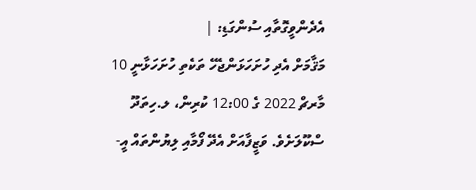އެދެންވީގޮތާއި ސުންގަޑި: |
މަޤާމަށް އެދި ހުށަހަޅަންޖެހޭ ތަކެތި ހުށަހަޅާނީ 10 މާރޗް 2022 ގެ 12:00 ކުރިން، ލ.ހިތަދޫ ސްކޫލަށެވެ. ވަޒީފާއަށް އެދޭ ފޯމާއި ލިޔުންތައް އީ-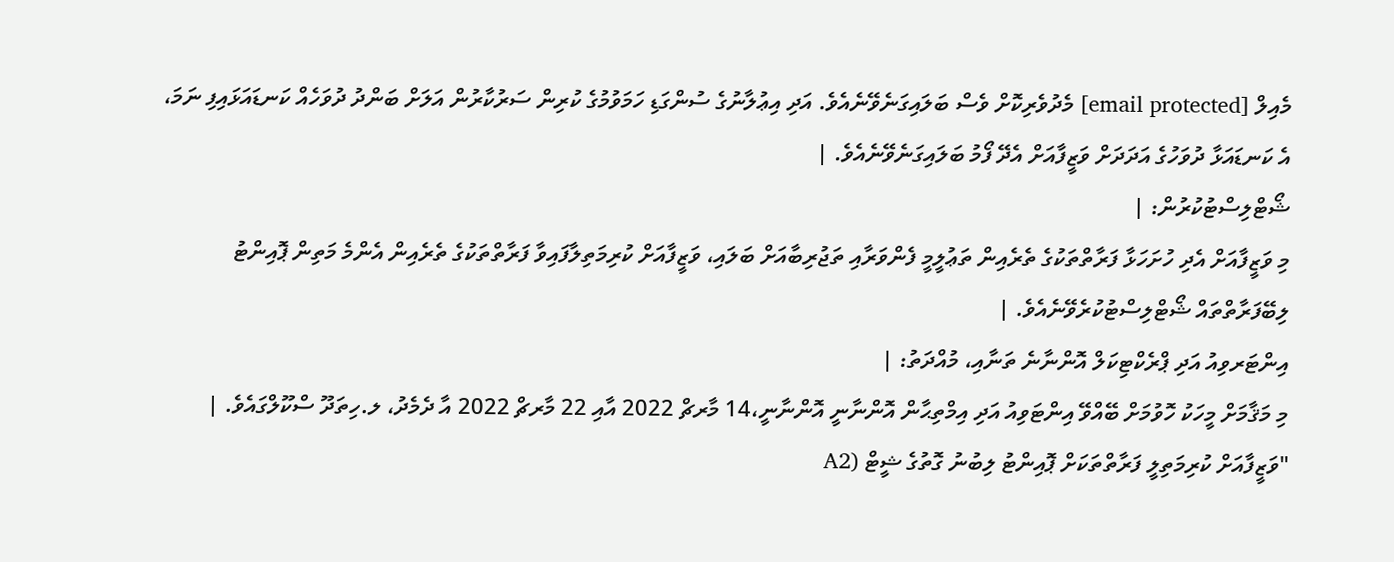މެއިލް [email protected] މެދުވެރިކޮށް ވެސް ބަލައިގަނެވޭނެއެވެ. އަދި އިޢުލާނުގެ ސުންގަޑި ހަމަވުމުގެ ކުރިން ސަރުކާރުން އަލަށް ބަންދު ދުވަހެއް ކަނޑައަޅައިފި ނަމަ، އެ ކަނޑައަޅާ ދުވަހުގެ އަދަދަށް ވަޒީފާއަށް އެދޭ ފޯމު ބަލައިގަނެވޭނެއެވެ. |
ޝޯޓްލިސްޓުކުރުން: |
މި ވަޒީފާއަށް އެދި ހުށަހަޅާ ފަރާތްތަކުގެ ތެރެއިން ތަޢުލީމީ ފެންވަރާއި ތަޖުރިބާއަށް ބަލައި، ވަޒީފާއަށް ކުރިމަތިލާފައިވާ ފަރާތްތަކުގެ ތެރެއިން އެންމެ މަތިން ޕޮއިންޓު ލިބޭފަރާތްތައް ޝޯޓްލިސްޓުކުރެވޭނެއެވެ. |
އިންޓަރވިއު އަދި ޕްރެކްޓިކަލް އޮންނާނެ ތަނާއި، މުއްދަތު: |
މި މަޤާމަށް މީހަކު ހޮވުމަށް ބޭއްވޭ އިންޓަވިއު އަދި އިމްތިޙާން އޮންނާނީ އޮންނާނީ،14 މާރޗް 2022 އާއި 22 މާރޗް 2022 އާ ދެމެދު، ލ.ހިތަދޫ ސްކޫލްގައެވެ. |
"ވަޒީފާއަށް ކުރިމަތިލީ ފަރާތްތަކަށް ޕޮއިންޓު ލިބުނު ގޮތުގެ ޝީޓް (A2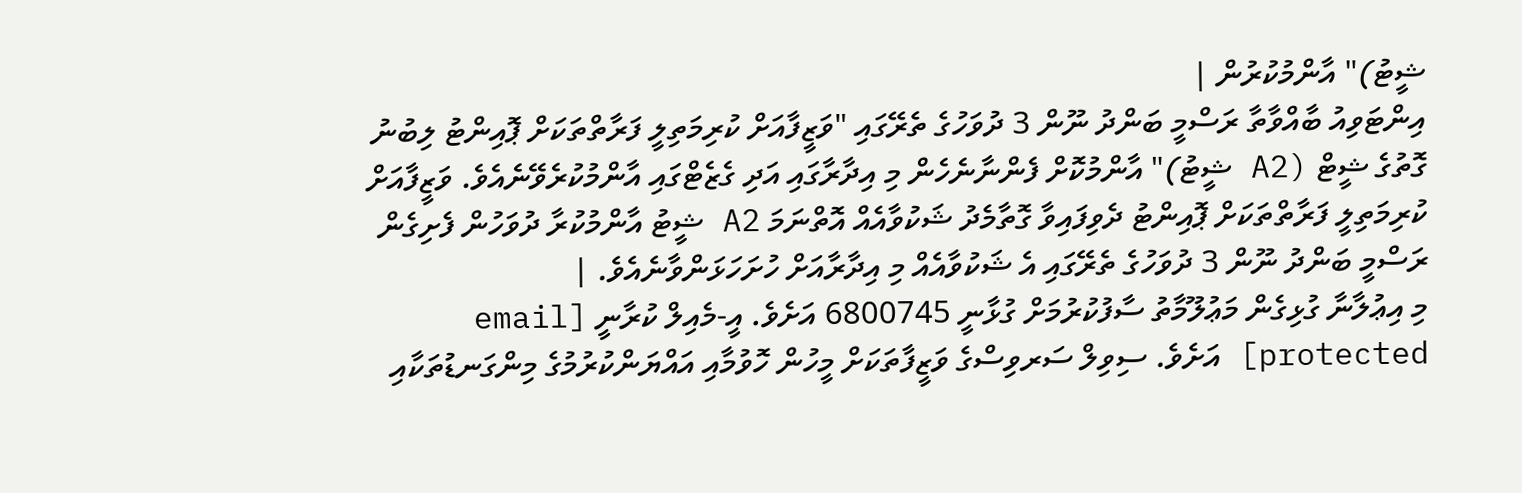ޝީޓު)" އާންމުކުރުން |
އިންޓަވިއު ބާއްވާތާ ރަސްމީ ބަންދު ނޫން 3 ދުވަހުގެ ތެރޭގައި "ވަޒީފާއަށް ކުރިމަތިލީ ފަރާތްތަކަށް ޕޮއިންޓު ލިބުނު ގޮތުގެ ޝީޓް (A2 ޝީޓު)" އާންމުކޮށް ފެންނާނެހެން މި އިދާރާގައި އަދި ގެޒެޓްގައި އާންމުކުރެވޭނެއެވެ. ވަޒީފާއަށް ކުރިމަތިލީ ފަރާތްތަކަށް ޕޮއިންޓު ދެވިފައިވާ ގޮތާމެދު ޝަކުވާއެއް އޮތްނަމަ A2 ޝީޓު އާންމުކުރާ ދުވަހުން ފެށިގެން ރަސްމީ ބަންދު ނޫން 3 ދުވަހުގެ ތެރޭގައި އެ ޝަކުވާއެއް މި އިދާރާއަށް ހުށަހަޅަންވާނެއެވެ. |
މި އިޢުލާނާ ގުޅިގެން މަޢުލޫމާތު ސާފުކުރުމަށް ގުޅާނީ 6800745 އަށެވެ. އީ-މެއިލް ކުރާނީ [email protected] އަށެވެ. ސިވިލް ސަރވިސްގެ ވަޒީފާތަކަށް މީހުން ހޮވުމާއި އައްޔަންކުރުމުގެ މިންގަނޑުތަކާއި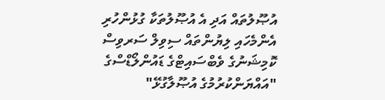އުޞޫލުތައް އަދި އެ އުޞޫލުތަކާ ގުޅުންހުރި އެންމެހައި ލިޔުންތައް ސިވިލް ސަރވިސް ކޮމިޝަނުގެ ވެބްސައިޓްގެ ޑައުންލޯޑްސްގެ "އައްޔަންކުރުމުގެ އުޞޫލާގުޅޭ"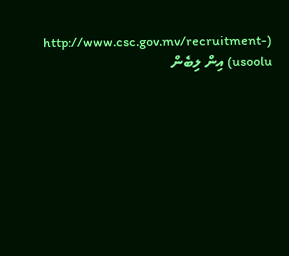(http://www.csc.gov.mv/recruitment-usoolu) އިން ލިބެން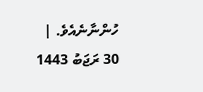ހުންނާނެއެވެ. |
30 ރަޖަބު 1443